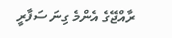ރާއްޖޭގެ އެންމެ ގިނަ ސަފާރީ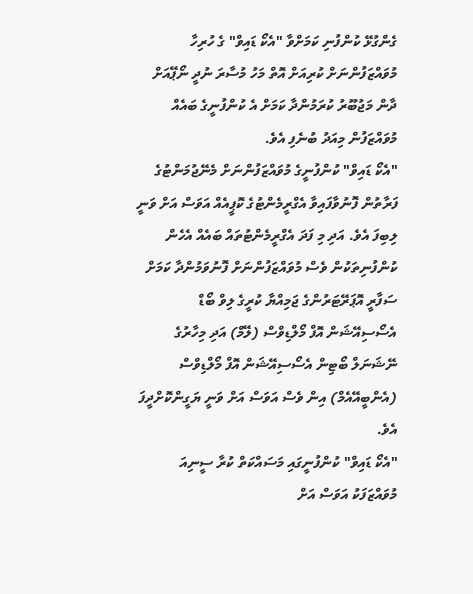ގެންގުޅޭ ކުންފުނި ކަމަށްވާ "އެކޯ ޑައިވް" ގެ ހުރިހާ މުވައްޒަފުންނަށް ކުރިއަށް އޮތް މަހު މުސާރަ ނުދީ ނޯޕޭއަށް ދާން މަޖުބޫރު ކުރަމުންދާ ކަމަށް އެ ކުންފުނީގެ ބައެއް މުވައްޒަފުން މިއަދު ބުނެފި އެވެ.
"އެކޯ ޑައިވް" ކުންފުނީގެ މުވައްޒަފުންނަށް މެނޭޖުމަންޓުގެ ފަރާތުން ފޮނުވާފައިވާ އެގްރީމެންޓުގެ ކޮޕީއެއް އަވަސް އަށް ވަނީ ލިބިފަ އެވެ. އަދި މި ފަދަ އެގްރީމެންޓުތައް ބައެއް އެހެން ކުންފުނިތަކުން ވެސް މުވައްޒަފުންނަށް ފޮނުވަމުންދާ ކަމަށް ސަފާރީ އޮޕަރޭޓަރުންގެ ޖަމިއްޔާ ކުރީގެ ލިވް ބޯޑް އެސޯސިއޭޝަން އޮފް މޯލްޑިވްސް (ލޭމް) އަދި މިހާރުގެ ނޭޝަނަލް ބޯޓިން އެސޯސިއޭޝަން އޮފް މޯލްޑިވްސް (އެންބީއޭއެމް) އިން ވެސް އަވަސް އަށް ވަނީ ޔަގީންކޮށްދީފަ އެވެ.
"އެކޯ ޑައިވް" ކުންފުނީގައި މަސައްކަތް ކުރާ ސީނިއަ މުވައްޒަފަކު އަވަސް އަށް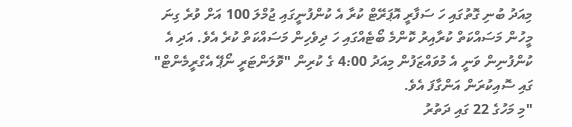މިއަދު ބުނި ގޮތުގައި ހަ ސަފާރީ އޮޕަރޭޓް ކުރާ އެ ކުންފުނީގައި ޖުމްލަ 100 އަށް ވުރެ ގިނަ މީހުން މަސައްކަތް ކުރާއިރު ކޮންމެ ބޯޓެއްގައި ހަ ދިވެހިން މަސައްކަތް ކުރެ އެވެ. އަދި އެ ކުންފުނިން ވަނީ އެ މުވައްޒަފުން މިއަދު 4:00 ގެ ކުރިން "ވޮލަންޓަރީ ނޯޕޭ އެގްރީމެންޓް" ގައި ސޮއިކުރަން އަންގާފަ އެވެ.
"މި މަހުގެ 22 ގައި ދަތުރު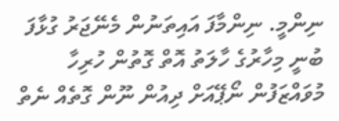ނިންމީ. ނިންމާފަ އައިތަނުން މެނޭޖަރު ގުޅާފަ ބުނީ މިހާރުގެ ހާލަތު އޮތް ގޮތުން ހުރިހާ މުވައްޒަފުން ނޯޕޭއަށް ދިއުން ނޫން ގޮތެއް ނެތް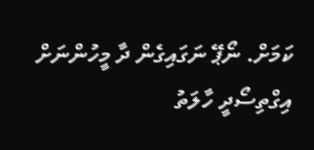ކަމަށް. ނޯޕޭ ނަގައިގެން ދާ މީހުންނަށް އިގްތިސޯދީ ހާލަތު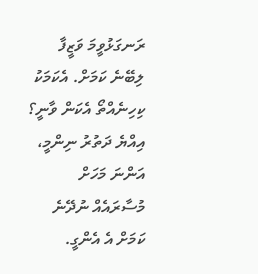ރަނގަޅުވީމަ ވަޒީފާ ލިބޭނެ ކަމަށް. އެކަމަކު ކިހިނެއްތޯ އެކަން ވާނީ؟ އިއްޔެ ދަތުރު ނިންމީ، އަންނަ މަހަށް މުސާރައެއް ނުދޭނެ ކަމަށް އެ އެންގީ.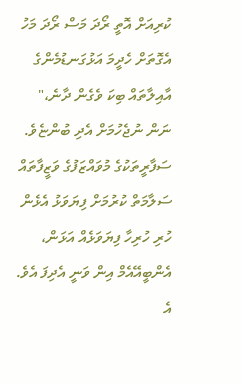ކުރިއަށް އޮތީ ރޯދަ މަސް ރޯދަ މަހު އެގޮތަށް ހެދީމަ އަޅުގަނޑުމެންގެ އާއިލާތައް ބިކަ ވެގެން ދާނެ،" ނަން ނުޖެހުމަށް އެދި ބުންޏެވެ.
ސަފާރީތަކުގެ މުވައްޒަފުގެ ވަޒީފާތައް ސަލާމަތް ކުރުމަށް ފިޔަވަޅު އެޅެން ހުރި ހުރިހާ ފިޔަވަޅެއް އަޅަން، އެންބީއޭއެމް އިން ވަނީ އެދިފަ އެވެ. އެ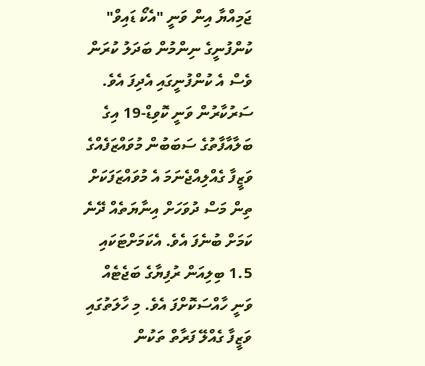ޖަމިއްޔާ އިން ވަނީ "އެކޯ ޑައިވް" ކުންފުނީގެ ނިންމުން ބަދަލު ކުރަން ވެސް އެ ކުންފުނީގައި އެދިފަ އެވެ.
ސަރުކާރުން ވަނީ ކޮވިޑް-19 އިގެ ބަލާއާފާތުގެ ސަބަބުން މުވައްޒަފެއްގެ ވަޒީފާ ގެއްލިއްޖެނަމަ އެ މުވައްޒަފަކަށް ތިން މަސް ދުވަހަށް އިނާޔަތެއް ދޭނެ ކަމަށް ބުނެފަ އެވެ. އެކަމަށްޓަކައި 1.5 ބިލިއަން ރުފިޔާގެ ބަޖެޓެއް ވަނީ ހާއްސަކޮށްފަ އެވެ. މި ހާލަތުގައި ވަޒީފާ ގެއްލޭ ފަރާތް ތަކުން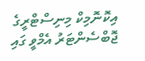އިކޮނޮމިކް މިނިސްޓްރީގެ ޖޮބްސެންޓަރު އެމްވީ ގައި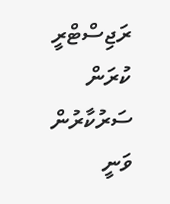ރަޖިސްޓްރީ ކުރަން ސަރުކާރުން ވަނީ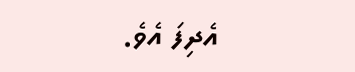އެދިފަ އެވެ.